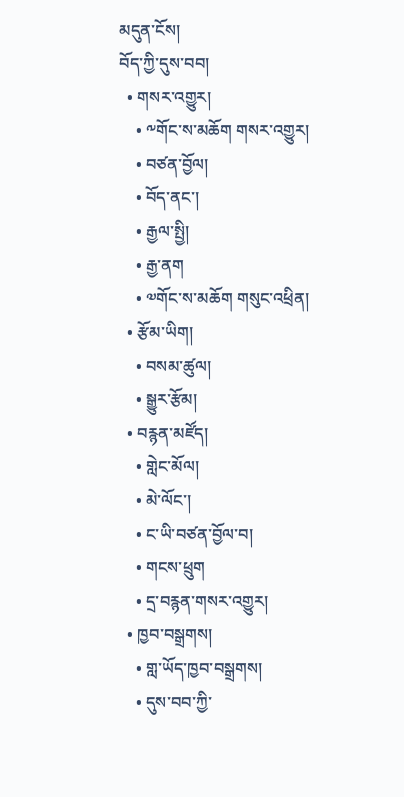མདུན་ངོས།
བོད་ཀྱི་དུས་བབ།
  • གསར་འགྱུར།
    • ༸གོང་ས་མཆོག གསར་འགྱུར།
    • བཙན་བྱོལ།
    • བོད་ནང་།
    • རྒྱལ་སྤྱི།
    • རྒྱ་ནག
    • ༧གོང་ས་མཆོག གསུང་འཕྲིན།
  • རྩོམ་ཡིག།
    • བསམ་ཚུལ།
    • སྒྱུར་རྩོམ།
  • བརྙན་མཛོད།
    • གླེང་མོལ།
    • མེ་ལོང་།
    • ང་ཡི་བཙན་བྱོལ་བ།
    • གངས་ཕྲུག
    • དྲ་བརྙན་གསར་འགྱུར།
  • ཁྱབ་བསྒྲགས།
    • གླ་ཡོད་ཁྱབ་བསྒྲགས།
    • དུས་བབ་ཀྱི་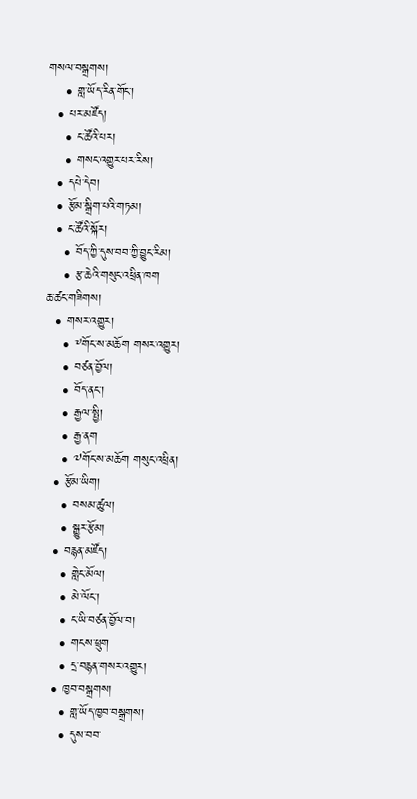གསལ་བསྒྲགས།
    • གླ་ཡོད་རིན་གོང་།
  • པར་མཛོད།
    • ང་ཚོའི་པར།
    • གསང་འགྱུར་པར་རིས།
  • དཔེ་དེབ།
  • རྩོམ་སྒྲིག་པའི་གཏམ།
  • ང་ཚོའི་སྐོར།
    • བོད་ཀྱི་དུས་བབ་ཀྱི་བྱུང་རིམ།
    • རྩ་ཆེའི་གསུང་འཕྲིན་ཁག
ཆ་ཚང་གཟིགས།
  • གསར་འགྱུར།
    • ༸གོང་ས་མཆོག གསར་འགྱུར།
    • བཙན་བྱོལ།
    • བོད་ནང་།
    • རྒྱལ་སྤྱི།
    • རྒྱ་ནག
    • ༧གོང་ས་མཆོག གསུང་འཕྲིན།
  • རྩོམ་ཡིག།
    • བསམ་ཚུལ།
    • སྒྱུར་རྩོམ།
  • བརྙན་མཛོད།
    • གླེང་མོལ།
    • མེ་ལོང་།
    • ང་ཡི་བཙན་བྱོལ་བ།
    • གངས་ཕྲུག
    • དྲ་བརྙན་གསར་འགྱུར།
  • ཁྱབ་བསྒྲགས།
    • གླ་ཡོད་ཁྱབ་བསྒྲགས།
    • དུས་བབ་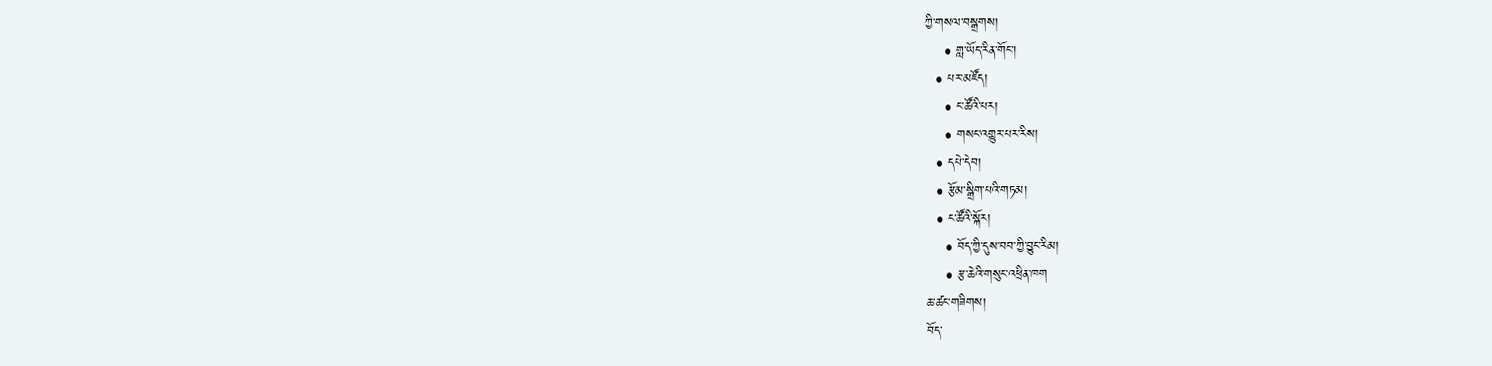ཀྱི་གསལ་བསྒྲགས།
    • གླ་ཡོད་རིན་གོང་།
  • པར་མཛོད།
    • ང་ཚོའི་པར།
    • གསང་འགྱུར་པར་རིས།
  • དཔེ་དེབ།
  • རྩོམ་སྒྲིག་པའི་གཏམ།
  • ང་ཚོའི་སྐོར།
    • བོད་ཀྱི་དུས་བབ་ཀྱི་བྱུང་རིམ།
    • རྩ་ཆེའི་གསུང་འཕྲིན་ཁག
ཆ་ཚང་གཟིགས།
བོད་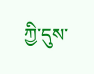ཀྱི་དུས་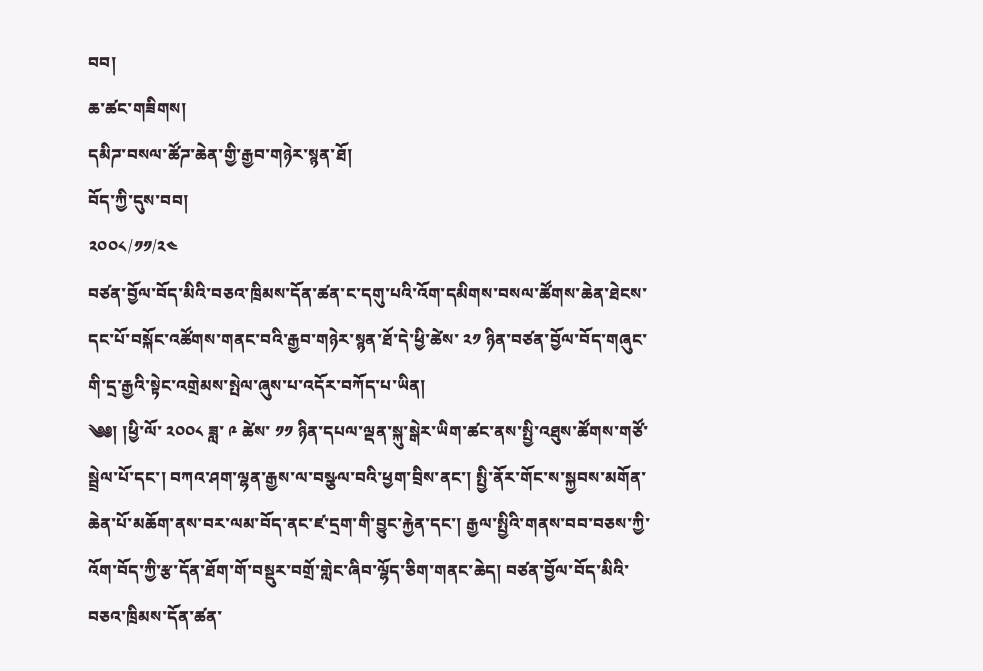བབ།
ཆ་ཚང་གཟིགས།
དམིཌ་བསལ་ཚོཌ་ཆེན་གྱི་རྒྱབ་གཉེར་སྙན་ཐོ།
བོད་ཀྱི་དུས་བབ།
༢༠༠༨/༡༡/༢༤
བཙན་བྱོལ་བོད་མིའི་བཅའ་ཁྲིམས་དོན་ཚན་ང་དགུ་པའི་འོག་དམིགས་བསལ་ཚོགས་ཆེན་ཐེངས་དང་པོ་བསྐོང་འཚོགས་གནང་བའི་རྒྱབ་གཉེར་སྙན་ཐོ་དེ་ཕྱི་ཚེས་ ༢༡ ཉིན་བཙན་བྱོལ་བོད་གཞུང་གི་དྲ་རྒྱའི་སྟེང་འགྲེམས་སྤེལ་ཞུས་པ་འདོར་བཀོད་པ་ཡིན།
༄༅། །ཕྱི་ལོ་ ༢༠༠༨ ཟླ་ ༩ ཚེས་ ༡༡ ཉིན་དཔལ་ལྡན་སྐུ་སྒེར་ཡིག་ཚང་ནས་སྤྱི་འཐུས་ཚོགས་གཙོ་སྦྲེལ་པོ་དང་། བཀའ་ཤག་ལྷན་རྒྱས་ལ་བསྩལ་བའི་ཕྱག་བྲིས་ནང་། སྤྱི་ནོར་གོང་ས་སྐྱབས་མགོན་ཆེན་པོ་མཆོག་ནས་བར་ལམ་བོད་ནང་ཛ་དྲག་གི་བྱུང་རྐྱེན་དང་། རྒྱལ་སྤྱིའི་གནས་བབ་བཅས་ཀྱི་འོག་བོད་ཀྱི་རྩ་དོན་ཐོག་གོ་བསྡུར་བགྲོ་གླེང་ཞིབ་ལྷོད་ཅིག་གནང་ཆེད། བཙན་བྱོལ་བོད་མིའི་བཅའ་ཁྲིམས་དོན་ཚན་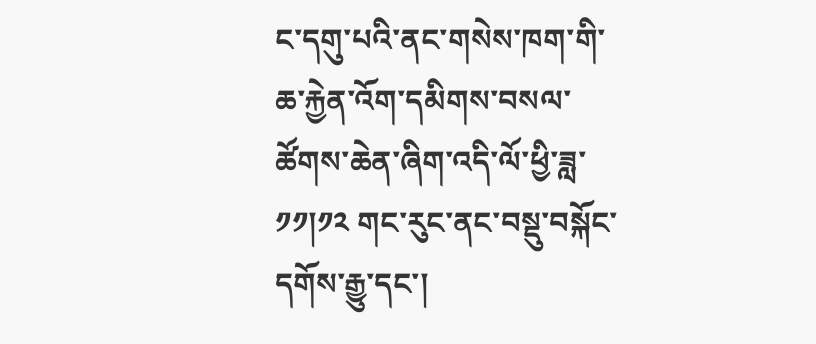ང་དགུ་པའི་ནང་གསེས་ཁག་གི་ཆ་རྐྱེན་འོག་དམིགས་བསལ་ཚོགས་ཆེན་ཞིག་འདི་ལོ་ཕྱི་ཟླ་ ༡༡།༡༢ གང་རུང་ནང་བསྡུ་བསྐོང་དགོས་རྒྱུ་དང་།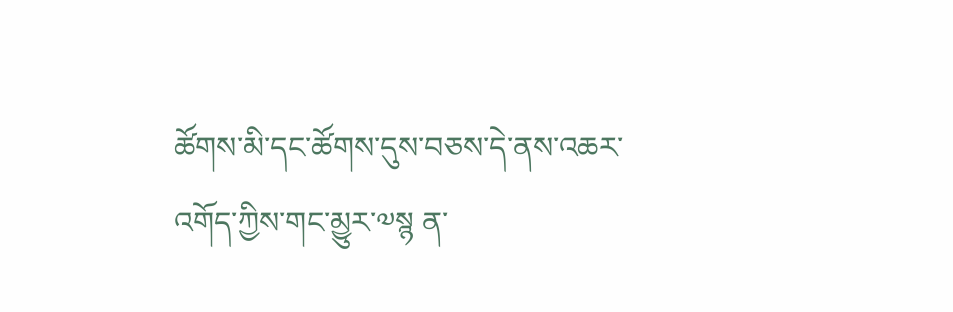ཚོགས་མི་དང་ཚོགས་དུས་བཅས་དེ་ནས་འཆར་འགོད་ཀྱིས་གང་མྱུར་༧སྙ ན་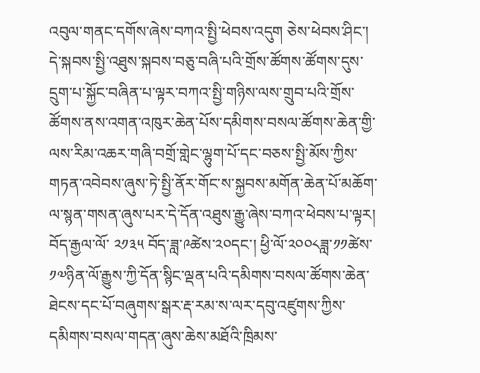འབུལ་གནང་དགོས་ཞེས་བཀའ་སྤྱི་ཕེབས་འདུག ཅེས་ཕེབས་ཤིང་། དེ་སྐབས་སྤྱི་འཐུས་སྐབས་བཅུ་བཞི་པའི་གྲོས་ཚོགས་ཚོགས་དུས་དྲུག་པ་སྐྱོང་བཞིན་པ་ལྟར་བཀའ་སྤྱི་གཉིས་ལས་གྲུབ་པའི་གྲོས་ཚོགས་ནས་འགན་འཁུར་ཆེན་པོས་དམིགས་བསལ་ཚོགས་ཆེན་གྱི་ལས་རིམ་འཆར་གཞི་བགྲོ་གླེང་ལྷུག་པོ་དང་བཅས་སྤྱི་མོས་ཀྱིས་གཏན་འབེབས་ཞུས་ཏེ་སྤྱི་ནོར་གོང་ས་སྐྱབས་མགོན་ཆེན་པོ་མཆོག་ལ་སྙན་གསན་ཞུས་པར་དེ་དོན་འཐུས་རྒྱུ་ཞེས་བཀའ་ཕེབས་པ་ལྟར། བོད་རྒྱལ་ལོ་ ༢༡༣༥ བོད་ཟླ་༩ཚེས་༢༠དང་། ཕྱི་ལོ་༢༠༠༨ཟླ་༡༡ཚེས་༡༧ཉིན་ལོ་རྒྱུས་ཀྱི་དོན་སྙིང་ལྡན་པའི་དམིགས་བསལ་ཚོགས་ཆེན་ཐེངས་དང་པོ་བཞུགས་སྒར་རྡ་རམ་ས་ལར་དབུ་འཛུགས་ཀྱིས་དམིགས་བསལ་གདན་ཞུས་ཆེས་མཐོའི་ཁྲིམས་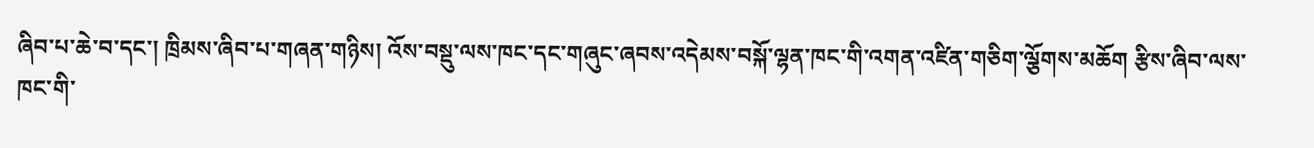ཞིབ་པ་ཆེ་བ་དང་། ཁྲིམས་ཞིབ་པ་གཞན་གཉིས། འོས་བསྡུ་ལས་ཁང་དང་གཞུང་ཞབས་འདེམས་བསྐོ་ལྷན་ཁང་གི་འགན་འཛིན་གཅིག་ལྕོགས་མཆོག རྩིས་ཞིབ་ལས་ཁང་གི་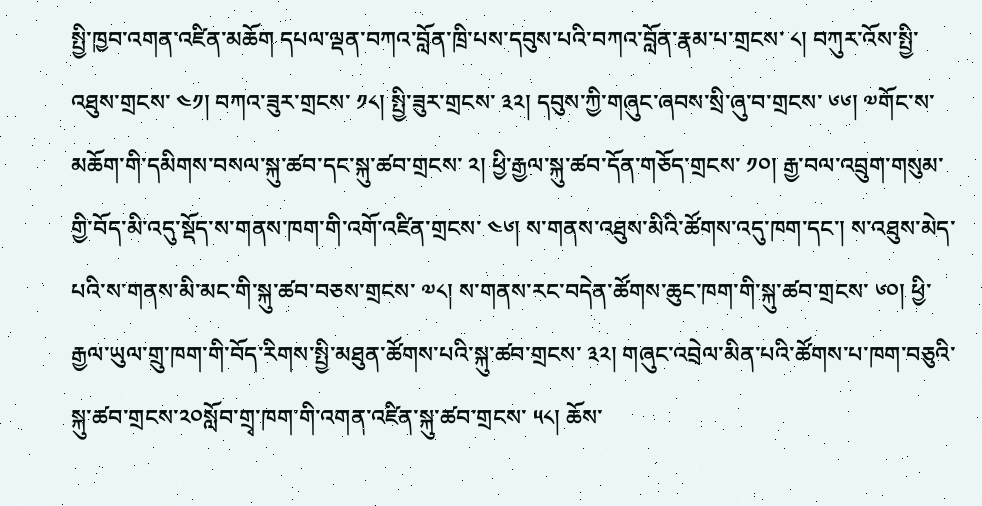སྤྱི་ཁྱབ་འགན་འཛིན་མཆོག དཔལ་ལྡན་བཀའ་བློན་ཁྲི་པས་དབུས་པའི་བཀའ་བློན་རྣམ་པ་གྲངས་ ༨། བཀུར་འོས་སྤྱི་འཐུས་གྲངས་ ༤༡། བཀའ་ཟུར་གྲངས་ ༡༨། སྤྱི་ཟུར་གྲངས་ ༣༢། དབུས་ཀྱི་གཞུང་ཞབས་སྲི་ཞུ་བ་གྲངས་ ༦༦། ༧གོང་ས་མཆོག་གི་དམིགས་བསལ་སྐུ་ཚབ་དང་སྐུ་ཚབ་གྲངས་ ༢། ཕྱི་རྒྱལ་སྐུ་ཚབ་དོན་གཅོད་གྲངས་ ༡༠། རྒྱ་བལ་འབྲུག་གསུམ་གྱི་བོད་མི་འདུ་སྡོད་ས་གནས་ཁག་གི་འགོ་འཛིན་གྲངས་ ༤༦། ས་གནས་འཐུས་མིའི་ཚོགས་འདུ་ཁག་དང་། ས་འཐུས་མེད་པའི་ས་གནས་མི་མང་གི་སྐུ་ཚབ་བཅས་གྲངས་ ༧༨། ས་གནས་རང་བདེན་ཚོགས་ཆུང་ཁག་གི་སྐུ་ཚབ་གྲངས་ ༦༠། ཕྱི་རྒྱལ་ཡུལ་གྲུ་ཁག་གི་བོད་རིགས་སྤྱི་མཐུན་ཚོགས་པའི་སྐུ་ཚབ་གྲངས་ ༣༢། གཞུང་འབྲེལ་མིན་པའི་ཚོགས་པ་ཁག་བཅུའི་སྐུ་ཚབ་གྲངས་༢༠སློབ་གྲྭ་ཁག་གི་འགན་འཛིན་སྐུ་ཚབ་གྲངས་ ༥༨། ཆོས་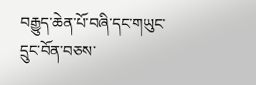བརྒྱུད་ཆེན་པོ་བཞི་དང་གཡུང་དྲུང་བོན་བཅས་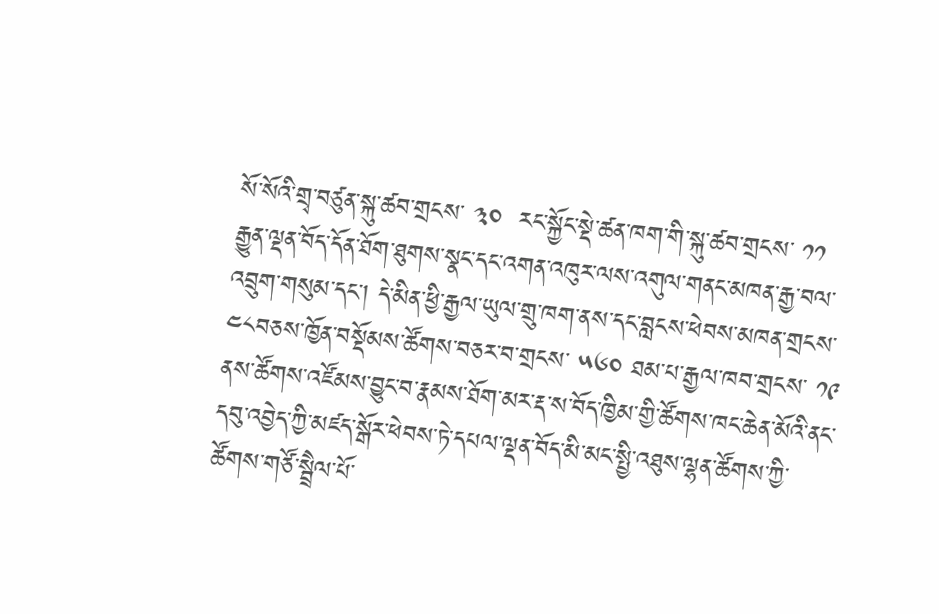སོ་སོའི་གྲྭ་བཙུན་སྐུ་ཚབ་གྲངས་ ༣༠  རང་སྐྱོང་སྡེ་ཚན་ཁག་གི་སྐུ་ཚབ་གྲངས་ ༡༡  རྒྱུན་ལྡན་བོད་དོན་ཐོག་ཐུགས་སྣང་དང་འགན་འཁུར་ལས་འགུལ་གནང་མཁན་རྒྱ་བལ་འབྲུག་གསུམ་དང་། དེ་མིན་ཕྱི་རྒྱལ་ཡུལ་གྲུ་ཁག་ནས་དང་བླངས་ཕེབས་མཁན་གྲངས་༤༨བཅས་ཁྱོན་བསྡོམས་ཚོགས་བཅར་བ་གྲངས་ ༥༦༠ ཐམ་པ་རྒྱལ་ཁབ་གྲངས་ ༡༩ ནས་ཚོགས་འཛོམས་བྱུང་བ་རྣམས་ཐོག་མར་རྡ་ས་བོད་ཁྱིམ་གྱི་ཚོགས་ཁང་ཆེན་མོའི་ནང་དབུ་འབྱེད་ཀྱི་མཛད་སྒོར་ཕེབས་ཏེ་དཔལ་ལྡན་བོད་མི་མང་སྤྱི་འཐུས་ལྷན་ཚོགས་ཀྱི་ཚོགས་གཙོ་སྦྲཻལ་པོ་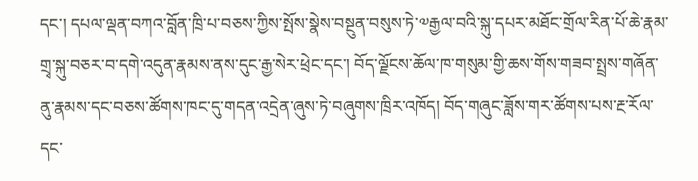དང་། དཔལ་ལྡན་བཀའ་བློན་ཁྲི་པ་བཅས་ཀྱིས་སྤོས་སྣེས་བསྔུན་བསུས་ཏེ་༧རྒྱལ་བའི་སྐུ་དཔར་མཐོང་གྲོལ་རིན་པོ་ཆེ་རྣམ་གྲྭ་སྐུ་བཅར་བ་དགེ་འདུན་རྣམས་ནས་དུང་རྒྱ་སེར་ཕྲེང་དང་། བོད་ལྗོངས་ཆོལ་ཁ་གསུམ་གྱི་ཆས་གོས་གཟབ་སྤྲས་གཞོན་ནུ་རྣམས་དང་བཅས་ཚོགས་ཁང་དུ་གདན་འདྲེན་ཞུས་ཏེ་བཞུགས་ཁྲིར་འཁོད། བོད་གཞུང་ཟློས་གར་ཚོགས་པས་རྔ་རོལ་དང་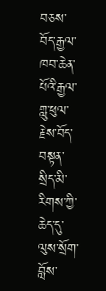བཅས་བོད་རྒྱལ་ཁབ་ཆེན་པོའི་རྒྱལ་གླུ་ཕུལ་རྗེས་བོད་བསྟན་སྲིད་མི་རིགས་ཀྱི་ཆེད་དུ་ལུས་སྲོག་བློས་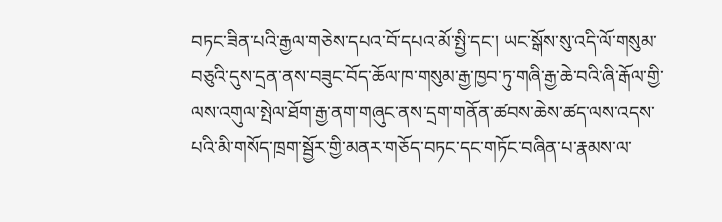བཏང་ཟིན་པའི་རྒྱལ་གཅེས་དཔའ་བོ་དཔའ་མོ་སྤྱི་དང་། ཡང་སྒོས་སུ་འདི་ལོ་གསུམ་བཅུའི་དུས་དྲན་ནས་བཟུང་བོད་ཆོལ་ཁ་གསུམ་རྒྱ་ཁྱབ་ཏུ་གཞི་རྒྱ་ཆེ་བའི་ཞི་རྒོལ་གྱི་ལས་འགུལ་སྤེལ་ཐོག་རྒྱ་ནག་གཞུང་ནས་དྲག་གནོན་ཚབས་ཆེས་ཚད་ལས་འདས་པའི་མི་གསོད་ཁྲག་སྦྱོར་གྱི་མནར་གཅོད་བཏང་དང་གཏོང་བཞིན་པ་རྣམས་ལ་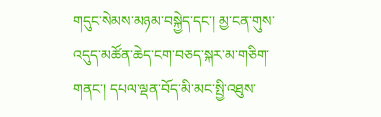གདུང་སེམས་མཉམ་བསྐྱེད་དང་། མྱ་ངན་གུས་འདུད་མཚོན་ཆེད་ངག་བཅད་སྐར་མ་གཅིག་གནང་། དཔལ་ལྡན་བོད་མི་མང་སྤྱི་འཐུས་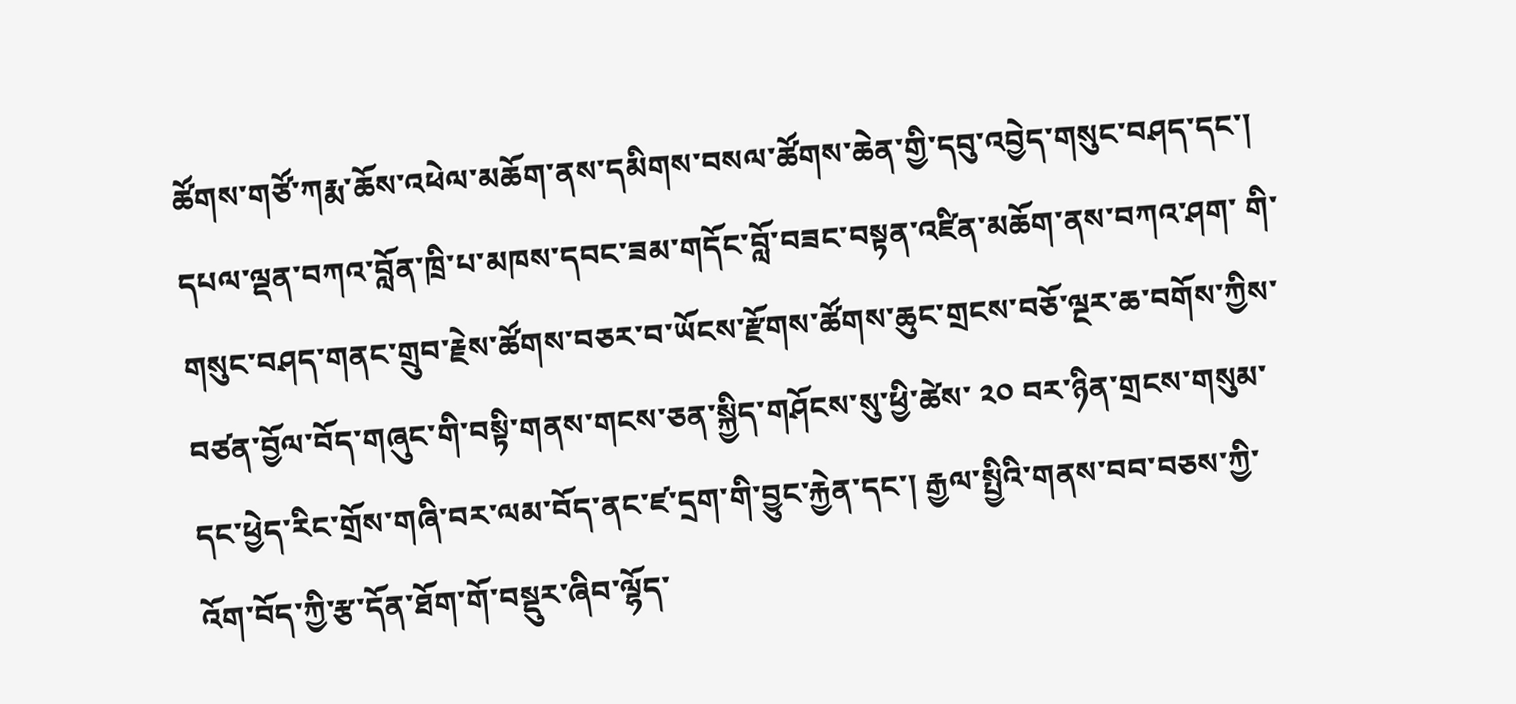ཚོགས་གཙོ་ཀརྨ་ཆོས་འཕེལ་མཆོག་ནས་དམིགས་བསལ་ཚོགས་ཆེན་གྱི་དབུ་འབྱེད་གསུང་བཤད་དང་། དཔལ་ལྡན་བཀའ་བློན་ཁྲི་པ་མཁས་དབང་ཟམ་གདོང་བློ་བཟང་བསྟན་འཛིན་མཆོག་ནས་བཀའ་ཤག་ གི་གསུང་བཤད་གནང་གྲུབ་རྗེས་ཚོགས་བཅར་བ་ཡོངས་རྫོགས་ཚོགས་ཆུང་གྲངས་བཅོ་ལྔར་ཆ་བགོས་ཀྱིས་བཙན་བྱོལ་བོད་གཞུང་གི་བསྟི་གནས་གངས་ཅན་སྐྱིད་གཤོངས་སུ་ཕྱི་ཚེས་ ༢༠ བར་ཉིན་གྲངས་གསུམ་དང་ཕྱེད་རིང་གྲོས་གཞི་བར་ལམ་བོད་ནང་ཛ་དྲག་གི་བྱུང་རྐྱེན་དང་། རྒྱལ་སྤྱིའི་གནས་བབ་བཅས་ཀྱི་འོག་བོད་ཀྱི་རྩ་དོན་ཐོག་གོ་བསྡུར་ཞིབ་ལྷོད་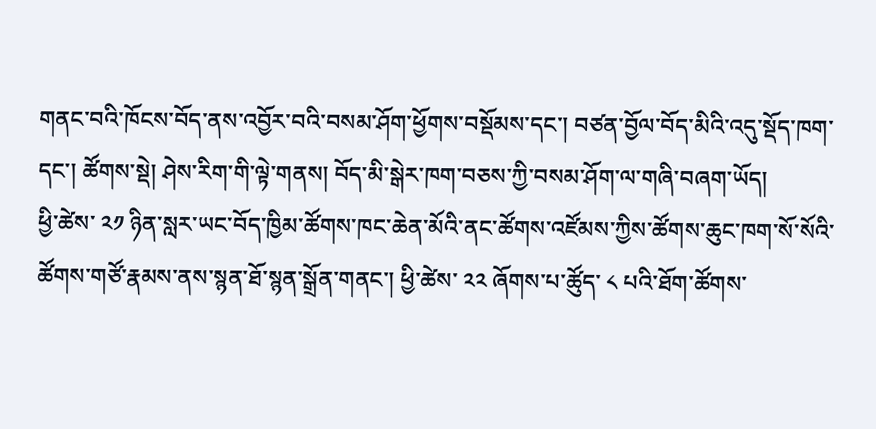གནང་བའི་ཁོངས་བོད་ནས་འབྱོར་བའི་བསམ་ཤོག་ཕྱོགས་བསྡོམས་དང་། བཙན་བྱོལ་བོད་མིའི་འདུ་སྡོད་ཁག་དང་། ཚོགས་སྡེ། ཤེས་རིག་གི་ལྟེ་གནས། བོད་མི་སྒེར་ཁག་བཅས་ཀྱི་བསམ་ཤོག་ལ་གཞི་བཞག་ཡོད།
ཕྱི་ཚེས་ ༢༡ ཉིན་སླར་ཡང་བོད་ཁྱིམ་ཚོགས་ཁང་ཆེན་མོའི་ནང་ཚོགས་འཛོམས་ཀྱིས་ཚོགས་ཆུང་ཁག་སོ་སོའི་ཚོགས་གཙོ་རྣམས་ནས་སྙན་ཐོ་སྙན་སྒྲོན་གནང་། ཕྱི་ཚེས་ ༢༢ ཞོགས་པ་ཚོུད་ ༨ པའི་ཐོག་ཚོགས་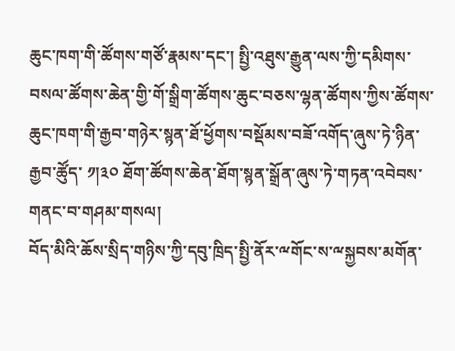ཆུང་ཁག་གི་ཚོགས་གཙོ་རྣམས་དང་། སྤྱི་འཐུས་རྒྱུན་ལས་ཀྱི་དམིགས་བསལ་ཚོགས་ཆེན་གྱི་གོ་སྒྲིག་ཚོགས་ཆུང་བཅས་ལྷན་ཚོགས་ཀྱིས་ཚོགས་ཆུང་ཁག་གི་རྒྱབ་གཉེར་སྙན་ཐོ་ཕྱོགས་བསྡོམས་བཟོ་འགོད་ཞུས་ཏེ་ཉིན་རྒྱབ་ཚོུད་ ༡།༣༠ ཐོག་ཚོགས་ཆེན་ཐོག་སྙན་སྒྲོན་ཞུས་ཏེ་གཏན་འབེབས་གནང་བ་གཤམ་གསལ།
བོད་མིའི་ཆོས་སྲིད་གཉིས་ཀྱི་དབུ་ཁྲིད་སྤྱི་ནོར་ྋགོང་ས་ྋསྐྱབས་མགོན་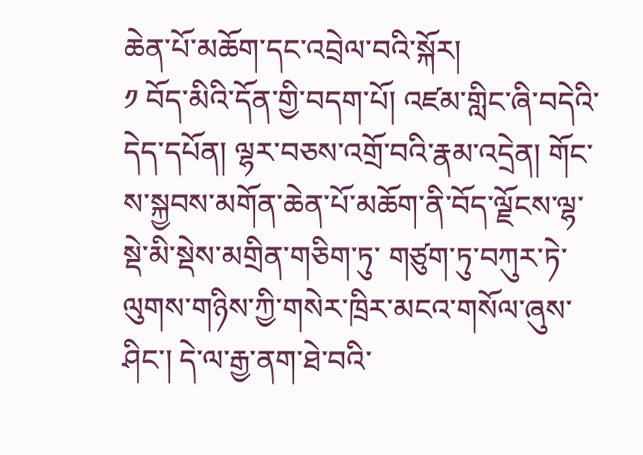ཆེན་པོ་མཆོག་དང་འབྲེལ་བའི་སྐོར།
༡ བོད་མིའི་དོན་གྱི་བདག་པོ། འཛམ་གླིང་ཞི་བདེའི་དེད་དཔོན། ལྷར་བཅས་འགྲོ་བའི་རྣམ་འདྲེན། གོང་ས་སྐྱབས་མགོན་ཆེན་པོ་མཆོག་ནི་བོད་ལྗོངས་ལྷ་སྡེ་མི་སྡེས་མགྲིན་གཅིག་ཏུ་ གཙུག་ཏུ་བཀུར་ཏེ་ལུགས་གཉིས་ཀྱི་གསེར་ཁྲིར་མངའ་གསོལ་ཞུས་ཤིང་། དེ་ལ་རྒྱ་ནག་ཐེ་བའི་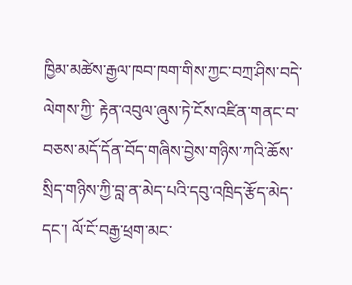ཁྱིམ་མཚེས་རྒྱལ་ཁབ་ཁག་གིས་ཀྱང་བཀྲ་ཤིས་བདེ་ལེགས་ཀྱི་ རྟེན་འབུལ་ཞུས་ཏེ་ངོས་འཛིན་གནང་བ་བཅས་མདོ་དོན་བོད་གཞིས་བྱེས་གཉིས་ཀའི་ཆོས་ སྲིད་གཉིས་ཀྱི་བླ་ན་མེད་པའི་དབུ་འཁྲིད་རྩོད་མེད་དང་། ལོ་ངོ་བརྒྱ་ཕྲག་མང་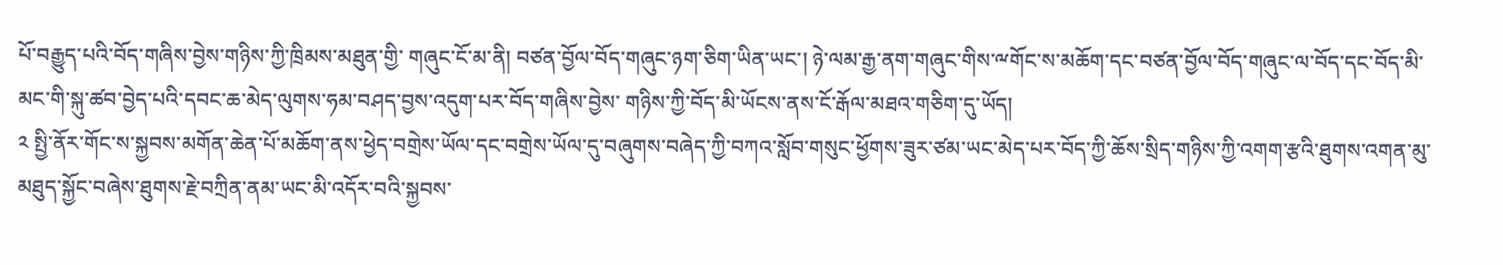པོ་བརྒྱུད་པའི་བོད་གཞིས་བྱེས་གཉིས་ཀྱི་ཁྲིམས་མཐུན་གྱི་ གཞུང་ངོ་མ་ནི། བཙན་བྱོལ་བོད་གཞུང་ཉག་ཅིག་ཡིན་ཡང་། ཉེ་ལམ་རྒྱ་ནག་གཞུང་གིས་ྋགོང་ས་མཆོག་དང་བཙན་བྱོལ་བོད་གཞུང་ལ་བོད་དང་བོད་མི་ མང་གི་སྐུ་ཚབ་བྱེད་པའི་དབང་ཆ་མེད་ལུགས་ཧམ་བཤད་བྱས་འདུག་པར་བོད་གཞིས་བྱེས་ གཉིས་ཀྱི་བོད་མི་ཡོངས་ནས་ངོ་རྒོལ་མཐའ་གཅིག་དུ་ཡོད།
༢ སྤྱི་ནོར་གོང་ས་སྐྱབས་མགོན་ཆེན་པོ་མཆོག་ནས་ཕྱེད་བགྲེས་ཡོལ་དང་བགྲེས་ཡོལ་དུ་བཞུགས་བཞེད་ཀྱི་བཀའ་སློབ་གསུང་ཕྱོགས་ཟུར་ཙམ་ཡང་མེད་པར་བོད་ཀྱི་ཆོས་སྲིད་གཉིས་ཀྱི་འགག་རྩའི་ཐུགས་འགན་མུ་མཐུད་སྐྱོང་བཞེས་ཐུགས་རྗེ་བཀྲིན་ནམ་ཡང་མི་འདོར་བའི་སྐྱབས་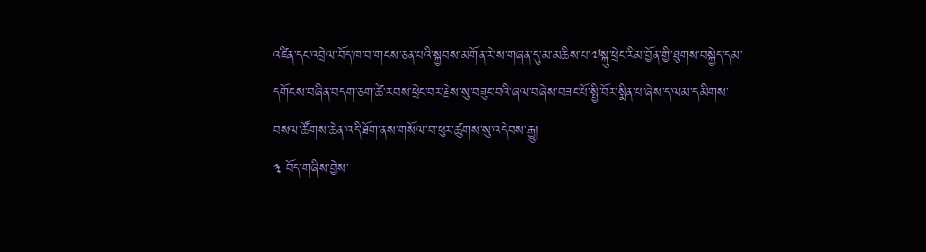འཛིན་དང་འབྲེལ་བོད་ཁ་བ་གངས་ཅན་པའི་སྐྱབས་མགོན་རེ་ས་གཞན་དུ་མ་མཆིས་པ་༧སྐུ་ཕྲེང་རིམ་བྱོན་གྱི་ཐུགས་བསྐྱེད་དམ་དགོངས་བཞིན་བདག་ཅག་ཚེ་རབས་ཕྲེང་བར་རྗེས་སུ་བཟུང་བའི་ཞལ་བཞེས་བཟང་པོ་སྤྱི་བོར་སྨིན་པ་ཞེས་ད་ལམ་དམིགས་བསལ་ཚོགས་ཆེན་འདི་ཐོག་ནས་གསོལ་བ་ཕུར་ཚུགས་སུ་འདེབས་རྒྱུ།
༣ བོད་གཞིས་བྱེས་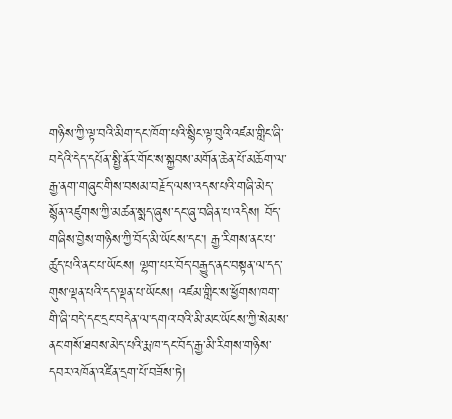གཉིས་ཀྱི་ལྟ་བའི་མིག་དང་ཁོག་པའི་སྙིང་ལྟ་བུའི་འཛམ་གླིང་ཞི་བདེའི་དེད་དཔོན་སྤྱི་ནོར་གོང་ས་སྐྱབས་མགོན་ཆེན་པོ་མཆོག་ལ་རྒྱ་ནག་གཞུང་གིས་བསམ་བརྗོད་ལས་འདས་པའི་གཞི་མེད་སྙོན་འཛུགས་ཀྱི་མཚན་སྨད་ཞུས་དང་ཞུ་བཞིན་པ་འདིས། བོད་གཞིས་བྱེས་གཉིས་ཀྱི་བོད་མི་ཡོངས་དང་། རྒྱ་རིགས་ནང་པ་ཚུད་པའི་ནང་པ་ཡོངས། ལྷག་པར་བོད་བརྒྱུད་ནང་བསྟན་ལ་དད་གུས་ལྡན་པའི་དད་ལྡན་པ་ཡོངས། འཛམ་གླིང་ས་ཕྱོགས་ཁག་གི་ཞི་བདེ་དང་དྲང་བདེན་ལ་དགའ་བའི་མི་མང་ཡོངས་ཀྱི་སེམས་ནང་གསོ་ཐབས་མེད་པའི་རྨ་ཁ་དང་བོད་རྒྱ་མི་རིགས་གཉིས་དབར་འཁོན་འཛིན་དྲག་པོ་བཟོས་ཏེ།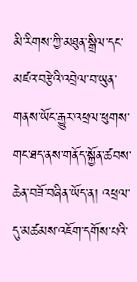མི་རིགས་ཀྱི་མཐུན་སྒྲིལ་དང་མཛའ་བརྩེའི་འབྲེལ་བ་ཡུན་གནས་ཡོང་རྒྱུར་འཕྲལ་ཕུགས་གང་ཐད་ནས་གནོད་སྐྱོན་ཚབས་ཆེན་བཟོ་བཞིན་ཡོད་ན། འཕྲལ་དུ་མཚམས་འཇོག་དགོས་པའི་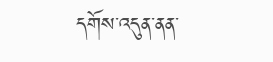དགོས་འདུན་ནན་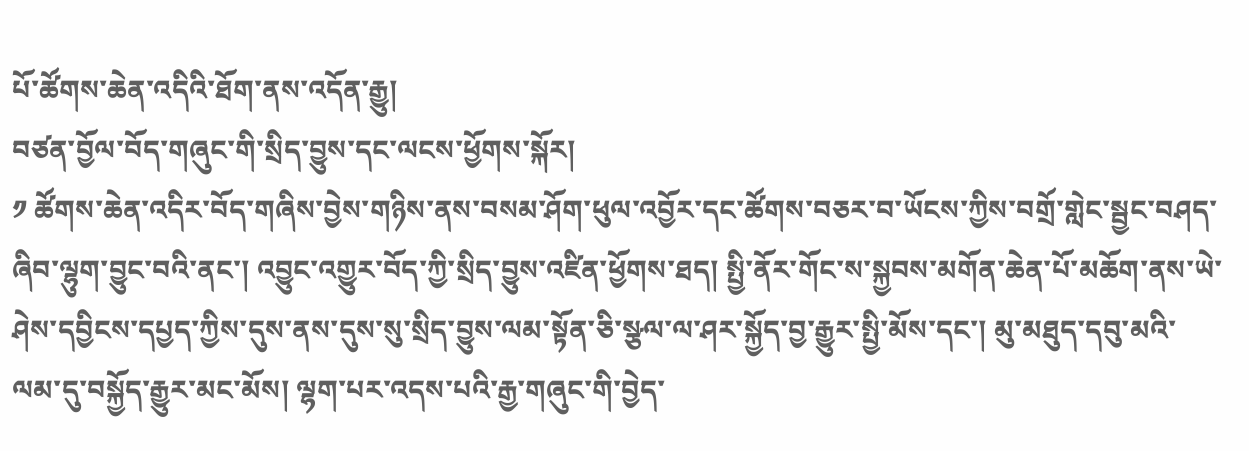པོ་ཚོགས་ཆེན་འདིའི་ཐོག་ནས་འདོན་རྒྱུ།
བཙན་བྱོལ་བོད་གཞུང་གི་སྲིད་བྱུས་དང་ལངས་ཕྱོགས་སྐོར།
༡ ཚོགས་ཆེན་འདིར་བོད་གཞིས་བྱེས་གཉིས་ནས་བསམ་ཤོག་ཕུལ་འབྱོར་དང་ཚོགས་བཅར་བ་ཡོངས་ཀྱིས་བགྲོ་གླེང་སྦྱང་བཤད་ཞིབ་ལྷུག་བྱུང་བའི་ནང་། འབྱུང་འགྱུར་བོད་ཀྱི་སྲིད་བྱུས་འཛིན་ཕྱོགས་ཐད། སྤྱི་ནོར་གོང་ས་སྐྱབས་མགོན་ཆེན་པོ་མཆོག་ནས་ཡེ་ཤེས་དབྱིངས་དཔྱད་ཀྱིས་དུས་ནས་དུས་སུ་སྲིད་བྱུས་ལམ་སྟོན་ཅི་སྩལ་ལ་ཤར་སྐྱོད་བྱ་རྒྱུར་སྤྱི་མོས་དང་། མུ་མཐུད་དབུ་མའི་ལམ་དུ་བསྐྱོད་རྒྱུར་མང་མོས། ལྷག་པར་འདས་པའི་རྒྱ་གཞུང་གི་བྱེད་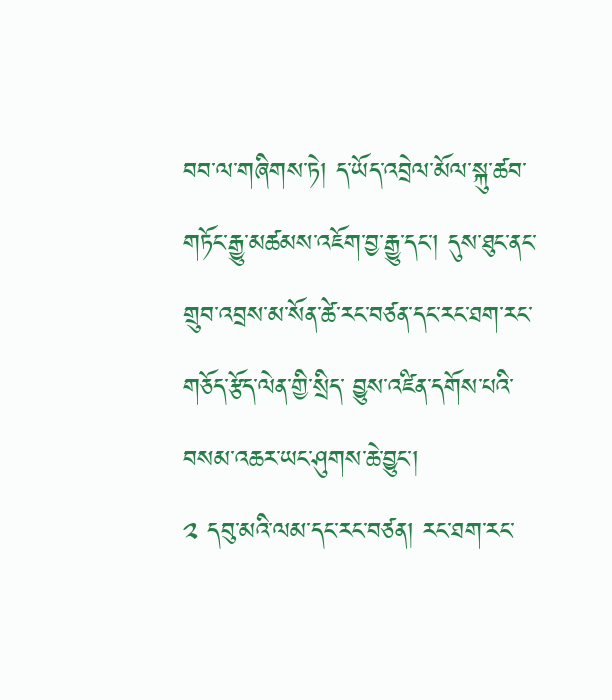བབ་ལ་གཞིགས་ཏེ། ད་ཡོད་འབྲེལ་མོལ་སྐུ་ཚབ་གཏོང་རྒྱུ་མཚམས་འཇོག་བྱ་རྒྱུ་དང་། དུས་ཐུང་ནང་གྲུབ་འབྲས་མ་སོན་ཚེ་རང་བཙན་དང་རང་ཐག་རང་གཅོད་རྩོད་ལེན་གྱི་སྲིད་ བྱུས་འཛིན་དགོས་པའི་བསམ་འཆར་ཡང་ཤུགས་ཆེ་བྱུང་།
༢ དབུ་མའི་ལམ་དང་རང་བཙན། རང་ཐག་རང་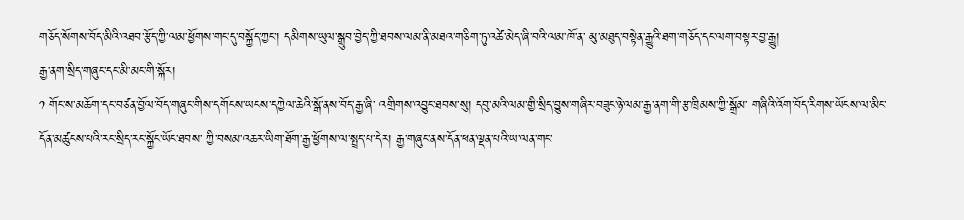གཅོད་སོགས་བོད་མིའི་འཐབ་རྩོད་ཀྱི་ལམ་ཕྱོགས་གང་དུ་བསྐྱོད་ཀྱང་། དམིགས་ཡུལ་སྒྲུབ་བྱེད་ཀྱི་ཐབས་ལམ་ནི་མཐའ་གཅིག་ཏུ་འཚེ་མེད་ཞི་བའི་ལམ་ཁོ་ན་ མུ་མཐུད་བསྟེན་རྒྱུའི་ཐག་གཅོད་དང་ལག་བསྟར་བྱ་རྒྱུ།
རྒྱ་ནག་སྲིད་གཞུང་དང་མི་མང་གི་སྐོར།
༡ གོང་ས་མཆོག་དང་བཙན་བྱོལ་བོད་གཞུང་གིས་དགོངས་ཡངས་དཀྱེལ་ཆེའི་སྒོ་ནས་བོད་རྒྱ་ཞི་ འགྲིགས་འབྱུང་ཐབས་སུ། དབུ་མའི་ལམ་གྱི་སྲིད་བྱུས་གཞིར་བཟུང་ཉེ་ལམ་རྒྱ་ནག་གི་རྩ་ཁྲིམས་ཀྱི་སྒྲོམ་ གཞིའི་འོག་བོད་རིགས་ཡོངས་ལ་མིང་དོན་མཚུངས་པའི་རང་སྲིད་རང་སྐྱོང་ཡོང་ཐབས་ ཀྱི་བསམ་འཆར་ཡིག་ཐོག་རྒྱ་ཕྱོགས་ལ་སྤྲད་པ་དེར། རྒྱ་གཞུང་ནས་དོན་ཕན་ལྡན་པའི་ཡ་ལན་གང་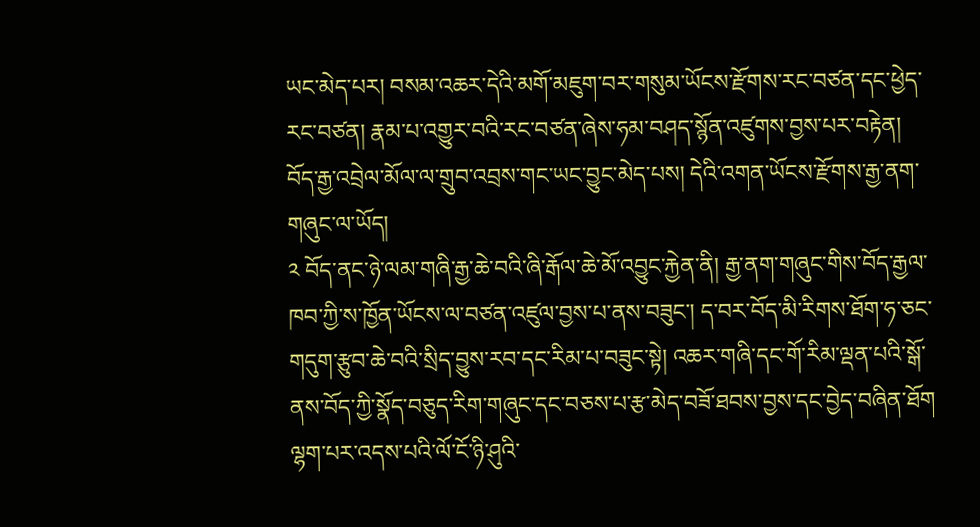ཡང་མེད་པར། བསམ་འཆར་དེའི་མགོ་མཇུག་བར་གསུམ་ཡོངས་རྫོགས་རང་བཙན་དང་ཕྱེད་རང་བཙན། རྣམ་པ་འགྱུར་བའི་རང་བཙན་ཞེས་ཧམ་བཤད་སྙོན་འཛུགས་བྱས་པར་བརྟེན། བོད་རྒྱ་འབྲེལ་མོལ་ལ་གྲུབ་འབྲས་གང་ཡང་བྱུང་མེད་པས། དེའི་འགན་ཡོངས་རྫོགས་རྒྱ་ནག་གཞུང་ལ་ཡོད།
༢ བོད་ནང་ཉེ་ལམ་གཞི་རྒྱ་ཆེ་བའི་ཞི་རྒོལ་ཆེ་མོ་འབྱུང་རྐྱེན་ནི། རྒྱ་ནག་གཞུང་གིས་བོད་རྒྱལ་ཁབ་ཀྱི་ས་ཁྱོན་ཡོངས་ལ་བཙན་འཛུལ་བྱས་པ་ནས་བཟུང་། ད་བར་བོད་མི་རིགས་ཐོག་ཧ་ཅང་གདུག་རྩུབ་ཆེ་བའི་སྲིད་བྱུས་རབ་དང་རིམ་པ་བཟུང་སྟེ། འཆར་གཞི་དང་གོ་རིམ་ལྡན་པའི་སྒོ་ནས་བོད་ཀྱི་སྣོད་བཅུད་རིག་གཞུང་དང་བཅས་པ་རྩ་མེད་བཟོ་ཐབས་བྱས་དང་བྱེད་བཞིན་ཐོག ལྷག་པར་འདས་པའི་ལོ་ངོ་ཉི་ཤུའི་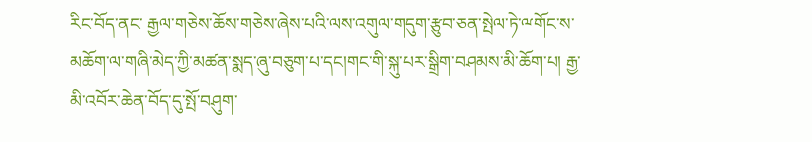རིང་བོད་ནང་ རྒྱལ་གཅེས་ཆོས་གཅེས་ཞེས་པའི་ལས་འགུལ་གདུག་རྩུབ་ཅན་སྤེལ་ཏེ་ྋགོང་ས་མཆོག་ལ་གཞི་མེད་ཀྱི་མཚན་སྨད་ཞུ་བཅུག་པ་དང།གང་གི་སྐུ་པར་སྒྲིག་བཤམས་མི་ཆོག་པ། རྒྱ་མི་འབོར་ཆེན་བོད་དུ་སྤོ་བཤུག་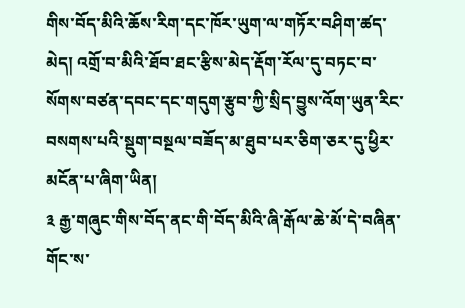གིས་བོད་མིའི་ཆོས་རིག་དང་ཁོར་ཡུག་ལ་གཏོར་བཤིག་ཚད་མེད། འགྲོ་བ་མིའི་ཐོབ་ཐང་རྩིས་མེད་རྡོག་རོལ་དུ་བཏང་བ་སོགས་བཙན་དབང་དང་གདུག་རྩུབ་ཀྱི་སྲིད་བྱུས་འོག་ཡུན་རིང་བསགས་པའི་སྡུག་བསྔལ་བཟོད་མ་ཐུབ་པར་ཅིག་ཅར་དུ་ཕྱིར་མངོན་པ་ཞིག་ཡིན།
༣ རྒྱ་གཞུང་གིས་བོད་ནང་གི་བོད་མིའི་ཞི་རྒོལ་ཆེ་མོ་དེ་བཞིན་གོང་ས་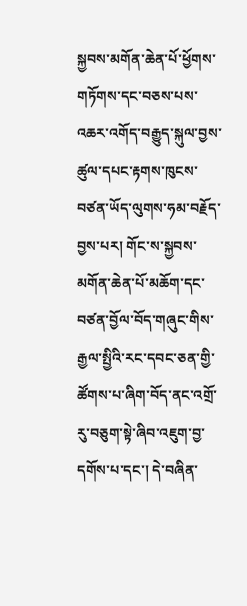སྐྱབས་མགོན་ཆེན་པོ་ཕྱོགས་གཏོགས་དང་བཅས་པས་འཆར་འགོད་བརྒྱུད་སྐུལ་བྱས་ཚུལ་དཔང་རྟགས་ཁུངས་བཙན་ཡོད་ལུགས་ཧམ་བརྗོད་བྱས་པར། གོང་ས་སྐྱབས་མགོན་ཆེན་པོ་མཆོག་དང་བཙན་བྱོལ་བོད་གཞུང་གིས་རྒྱལ་སྤྱིའི་རང་དབང་ཅན་གྱི་ཚོགས་པ་ཞིག་བོད་ནང་འགྲོ་རུ་བཅུག་སྟེ་ཞིབ་འཇུག་བྱ་དགོས་པ་དང་། དེ་བཞིན་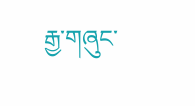རྒྱ་གཞུང་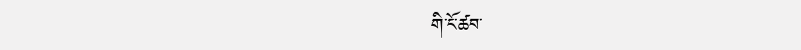གི་ངོ་ཚབ་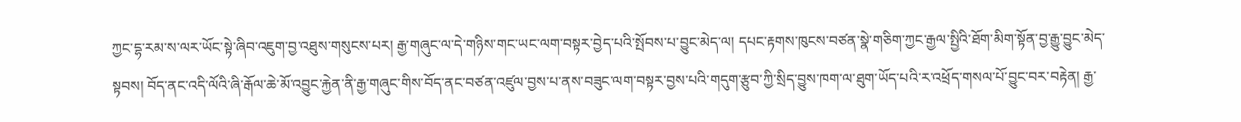ཀྱང་དྷ་རམ་ས་ལར་ཡོང་སྟེ་ཞིབ་འཇུག་བྱ་འཐུས་གསུངས་པར། རྒྱ་གཞུང་ལ་དེ་གཉིས་གང་ཡང་ལག་བསྟར་བྱེད་པའི་སྤོབས་པ་བྱུང་མེད་ལ། དཔང་རྟགས་ཁུངས་བཙན་སྣེ་གཅིག་ཀྱང་རྒྱལ་སྤྱིའི་ཐོག་མིག་སྟོན་བྱ་རྒྱུ་བྱུང་མེད་སྟབས། བོད་ནང་འདི་ལོའི་ཞི་རྒོལ་ཆེ་མོ་འབྱུང་རྐྱེན་ནི་རྒྱ་གཞུང་གིས་བོད་ནང་བཙན་འཛུལ་བྱས་པ་ནས་བཟུང་ལག་བསྟར་བྱས་པའི་གདུག་རྩུབ་ཀྱི་སྲིད་བྱུས་ཁག་ལ་ཐུག་ཡོད་པའི་ར་འཕྲོད་གསལ་པོ་བྱུང་བར་བརྟེན། རྒྱ་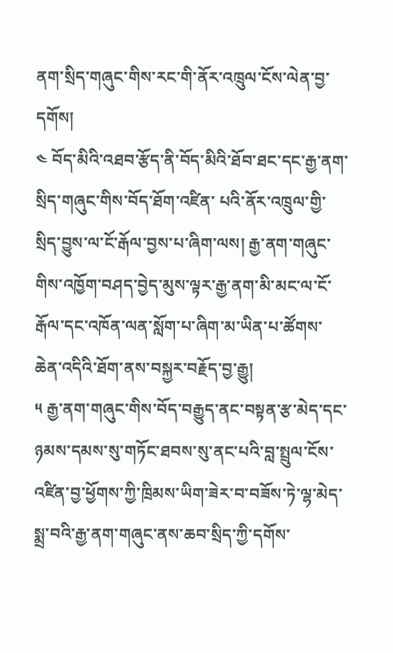ནག་སྲིད་གཞུང་གིས་རང་གི་ནོར་འཁྲུལ་ངོས་ལེན་བྱ་དགོས།
༤ བོད་མིའི་འཐབ་རྩོད་ནི་བོད་མིའི་ཐོབ་ཐང་དང་རྒྱ་ནག་སྲིད་གཞུང་གིས་བོད་ཐོག་འཛིན་ པའི་ནོར་འཁྲུལ་གྱི་སྲིད་བྱུས་ལ་ངོ་རྒོལ་བྱས་པ་ཞིག་ལས། རྒྱ་ནག་གཞུང་གིས་འཁྱོག་བཤད་བྱེད་མུས་ལྟར་རྒྱ་ནག་མི་མང་ལ་ངོ་རྒོལ་དང་འཁོན་ལན་སློག་པ་ཞིག་མ་ཡིན་པ་ཚོགས་ཆེན་འདིའི་ཐོག་ནས་བསྐྱར་བརྗོད་བྱ་རྒྱུ།
༥ རྒྱ་ནག་གཞུང་གིས་བོད་བརྒྱུད་ནང་བསྟན་རྩ་མེད་དང་ཉམས་དམས་སུ་གཏོང་ཐབས་སུ་ནང་པའི་བླ་སྤྲུལ་ངོས་འཛིན་བྱ་ཕྱོགས་ཀྱི་ཁྲིམས་ཡིག་ཟེར་བ་བཟོས་ཏེ་ལྷ་མེད་སྨྲ་བའི་རྒྱ་ནག་གཞུང་ནས་ཆབ་སྲིད་ཀྱི་དགོས་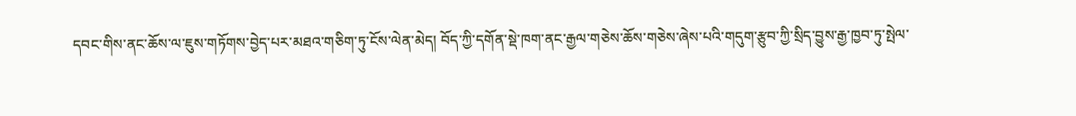དབང་གིས་ནང་ཆོས་ལ་ཇུས་གཏོགས་བྱེད་པར་མཐའ་གཅིག་ཏུ་ངོས་ལེན་མེད། བོད་ཀྱི་དགོན་སྡེ་ཁག་ནང་རྒྱལ་གཅེས་ཆོས་གཅེས་ཞེས་པའི་གདུག་རྩུབ་ཀྱི་སྲིད་བྱུས་རྒྱ་ཁྱབ་ཏུ་སྤེལ་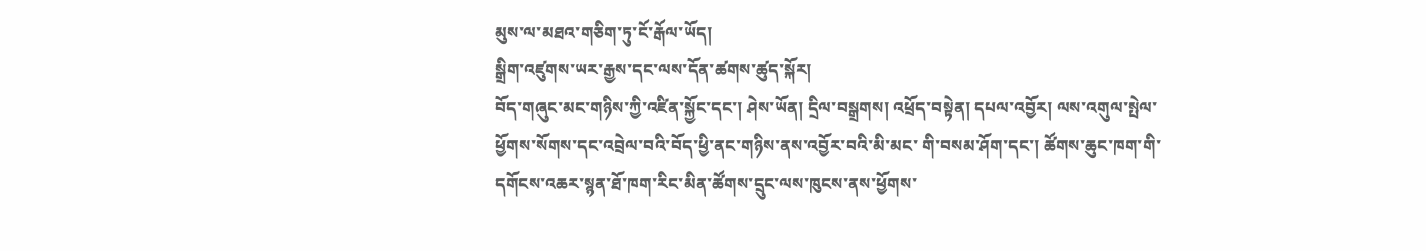མུས་ལ་མཐའ་གཅིག་ཏུ་ངོ་རྒོལ་ཡོད།
སྒྲིག་འཛུགས་ཡར་རྒྱས་དང་ལས་དོན་ཚགས་ཚུད་སྐོར།
བོད་གཞུང་མང་གཉིས་ཀྱི་འཛིན་སྐྱོང་དང་། ཤེས་ཡོན། དྲིལ་བསྒྲགས། འཕྲོད་བསྟེན། དཔལ་འབྱོར། ལས་འགུལ་སྤེལ་ཕྱོགས་སོགས་དང་འབྲེལ་བའི་བོད་ཕྱི་ནང་གཉིས་ནས་འབྱོར་བའི་མི་མང་ གི་བསམ་ཤོག་དང་། ཚོགས་ཆུང་ཁག་གི་དགོངས་འཆར་སྙན་ཐོ་ཁག་རིང་མིན་ཚོགས་དྲུང་ལས་ཁུངས་ནས་ཕྱོགས་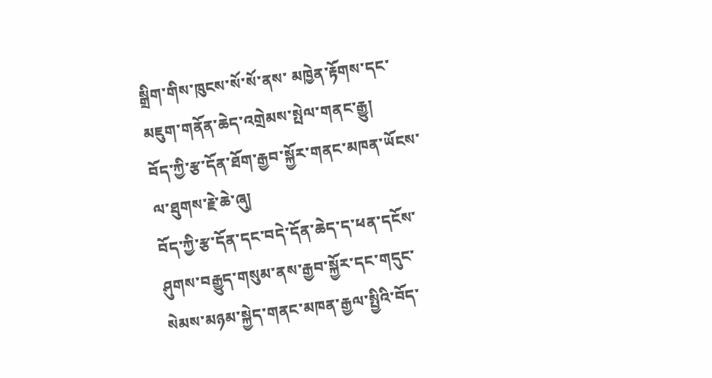སྒྲིག་གིས་ཁུངས་སོ་སོ་ནས་ མཁྱེན་རྟོགས་དང་མཇུག་གནོན་ཆེད་འགྲེམས་སྤེལ་གནང་རྒྱུ།
བོད་ཀྱི་རྩ་དོན་ཐོག་རྒྱབ་སྐྱོར་གནང་མཁན་ཡོངས་ལ་ཐུགས་རྗེ་ཆེ་ཞུ།
བོད་ཀྱི་རྩ་དོན་དང་བདེ་དོན་ཆེད་ད་ཕན་དངོས་ཤུགས་བརྒྱུད་གསུམ་ནས་རྒྱབ་སྐྱོར་དང་གདུང་སེམས་མཉམ་སྐྱེད་གནང་མཁན་རྒྱལ་སྤྱིའི་བོད་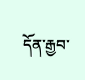དོན་རྒྱབ་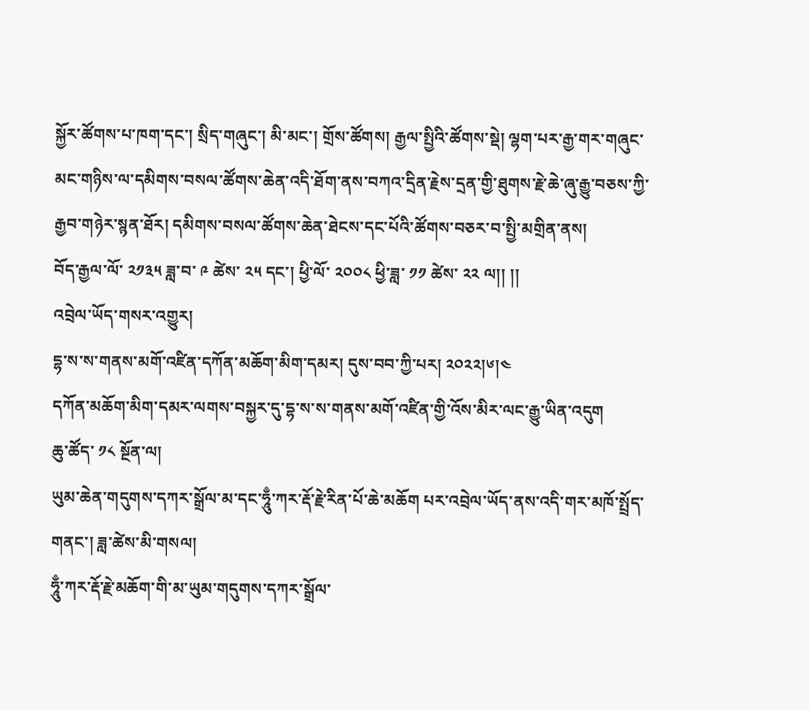སྐྱོར་ཚོགས་པ་ཁག་དང་། སྲིད་གཞུང་། མི་མང་། གྲོས་ཚོགས། རྒྱལ་སྤྱིའི་ཚོགས་སྡེ། ལྷག་པར་རྒྱ་གར་གཞུང་མང་གཉིས་ལ་དམིགས་བསལ་ཚོགས་ཆེན་འདི་ཐོག་ནས་བཀའ་དྲིན་རྗེས་དྲན་གྱི་ཐུགས་རྗེ་ཆེ་ཞུ་རྒྱུ་བཅས་ཀྱི་རྒྱབ་གཉེར་སྙན་ཐོར། དམིགས་བསལ་ཚོགས་ཆེན་ཐེངས་དང་པོའི་ཚོགས་བཅར་བ་སྤྱི་མགྲིན་ནས།
བོད་རྒྱལ་ལོ་ ༢༡༣༥ ཟླ་བ་ ༩ ཚེས་ ༢༥ དང་། ཕྱི་ལོ་ ༢༠༠༨ ཕྱི་ཟླ་ ༡༡ ཚེས་ ༢༢ ལ།། །།
འབྲེལ་ཡོད་གསར་འགྱུར།
དྷ་ས་ས་གནས་མགོ་འཛིན་དཀོན་མཆོག་མིག་དམར། དུས་བབ་ཀྱི་པར། ༢༠༢༢།༦།༤
དཀོན་མཆོག་མིག་དམར་ལགས་བསྐྱར་དུ་དྷ་ས་ས་གནས་མགོ་འཛིན་གྱི་འོས་མིར་ལང་རྒྱུ་ཡིན་འདུག
ཆུ་ཚོད་ ༡༨ སྔོན་ལ།
ཡུམ་ཆེན་གདུགས་དཀར་སྒྲོལ་མ་དང་ཧཱུྃ་ཀར་རྡོ་རྗེ་རིན་པོ་ཆེ་མཆོག པར་འབྲེལ་ཡོད་ནས་འདི་གར་མཁོ་སྤྲོད་གནང་། ཟླ་ཚེས་མི་གསལ།
ཧཱུྃ་ཀར་རྡོ་རྗེ་མཆོག་གི་མ་ཡུམ་གདུགས་དཀར་སྒྲོལ་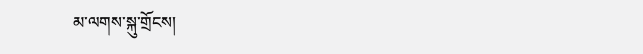མ་ལགས་སྐུ་གྲོངས།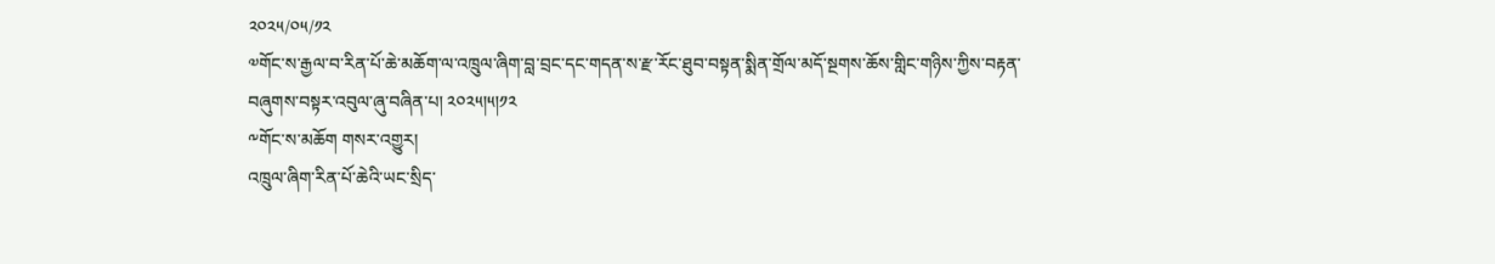༢༠༢༥/༠༥/༡༢
༧གོང་ས་རྒྱལ་བ་རིན་པོ་ཆེ་མཆོག་ལ་འཁྲུལ་ཞིག་བླ་བྲང་དང་གདན་ས་རྫ་རོང་ཐུབ་བསྟན་སྨིན་གྲོལ་མདོ་སྔགས་ཆོས་གླིང་གཉིས་ཀྱིས་བརྟན་བཞུགས་བསྟར་འབུལ་ཞུ་བཞིན་པ། ༢༠༢༥།༥།༡༢
༸གོང་ས་མཆོག གསར་འགྱུར།
འཁྲུལ་ཞིག་རིན་པོ་ཆེའི་ཡང་སྲིད་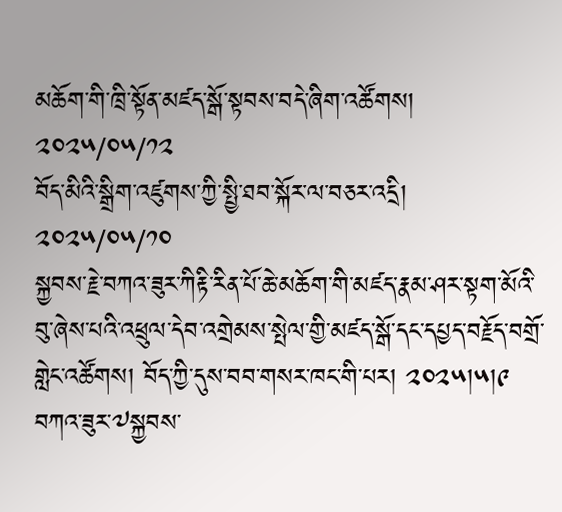མཆོག་གི་ཁྲི་སྟོན་མཛད་སྒོ་སྟབས་བདེ་ཞིག་འཚོགས།
༢༠༢༥/༠༥/༡༢
བོད་མིའི་སྒྲིག་འཛུགས་ཀྱི་སྤྱི་ཐབ་སྐོར་ལ་བཅར་འདྲི།
༢༠༢༥/༠༥/༡༠
སྐྱབས་རྗེ་བཀའ་ཟུར་ཀིརྟི་རིན་པོ་ཆེ་མཆོག་གི་མཛད་རྣམ་ཤར་སྟག་མོའི་བུ་ཞེས་པའི་འཕྲུལ་དེབ་འགྲེམས་སྤེལ་གྱི་མཛད་སྒོ་དང་དཔྱད་བརྗོད་བགྲོ་གླེང་འཚོགས། བོད་ཀྱི་དུས་བབ་གསར་ཁང་གི་པར། ༢༠༢༥།༥།༩
བཀའ་ཟུར་༧སྐྱབས་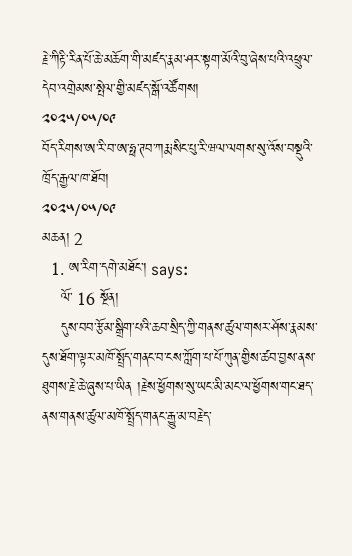རྗེ་ཀིརྟི་རིན་པོ་ཆེ་མཆོག་གི་མཛད་རྣམ་ཤར་སྟག་མོའི་བུ་ཞེས་པའི་འཕྲུལ་དེབ་འགྲེམས་སྤེལ་གྱི་མཛད་སྒོ་འཚོགས།
༢༠༢༥/༠༥/༠༩
བོད་རིགས་ཨ་རི་བ་ཨ་ཧྥ་ཊབ་ཀརྨ་སིང་པུ་རི་ཝལ་ལགས་སུ་འོས་བསྡུའི་ཁྲོད་རྒྱལ་ཁ་ཐོབ།
༢༠༢༥/༠༥/༠༩
མཆན། 2
  1. ཨ་རིག་དགེ་མཐོང་། says:
    ལོ་ 16 སྔོན།
    དུས་བབ་རྩོམ་སྒྲིག་པའི་ཆབ་སྲིད་ཀྱི་གནས་ཚུལ་གསར་ཤོས་རྣམས་དུས་ཐོག་ལྟར་མཁོ་སྤྲོད་གནང་བ་ངས་ཀློག་པ་པོ་ཀུན་གྱིས་ཚབ་བྱས་ནས་ཐུགས་རྗེ་ཆེ་ཞུས་པ་ཡིན །རྗེས་ཕྱོགས་སུ་ཡང་མི་མང་ལ་ཕྱོགས་གང་ཐད་ནས་གནས་ཚུལ་མཁོ་སྤྲོད་གནང་རྒྱུ་མ་བརྗེད་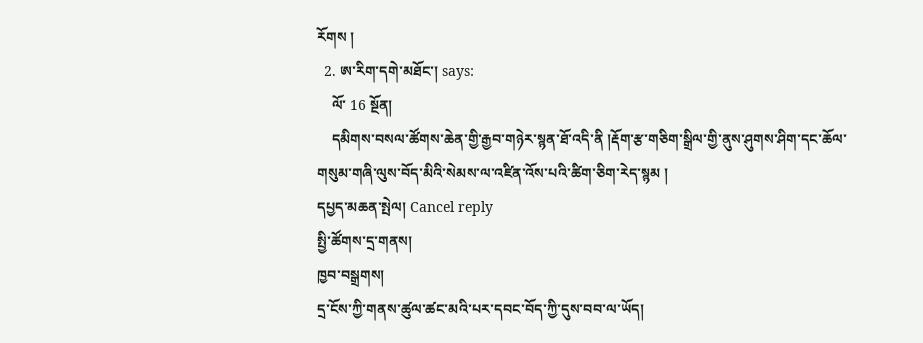རོགས །
  2. ཨ་རིག་དགེ་མཐོང་། says:
    ལོ་ 16 སྔོན།
    དམིགས་བསལ་ཚོགས་ཆེན་གྱི་རྒྱབ་གཉེར་སྙན་ཐོ་འདི་ནི །རྡོག་རྩ་གཅིག་སྒྲིལ་གྱི་ནུས་ཤུགས་ཤིག་དང་ཆོལ་གསུམ་གཞི་ལུས་བོད་མིའི་སེམས་ལ་འཛིན་འོས་པའི་ཚིག་ཅིག་རེད་སྙམ །
དཔྱད་མཆན་སྤེལ། Cancel reply
སྤྱི་ཚོགས་དྲ་གནས།
ཁྱབ་བསྒྲགས།
དྲ་ངོས་ཀྱི་གནས་ཚུལ་ཚང་མའི་པར་དབང་བོད་ཀྱི་དུས་བབ་ལ་ཡོད།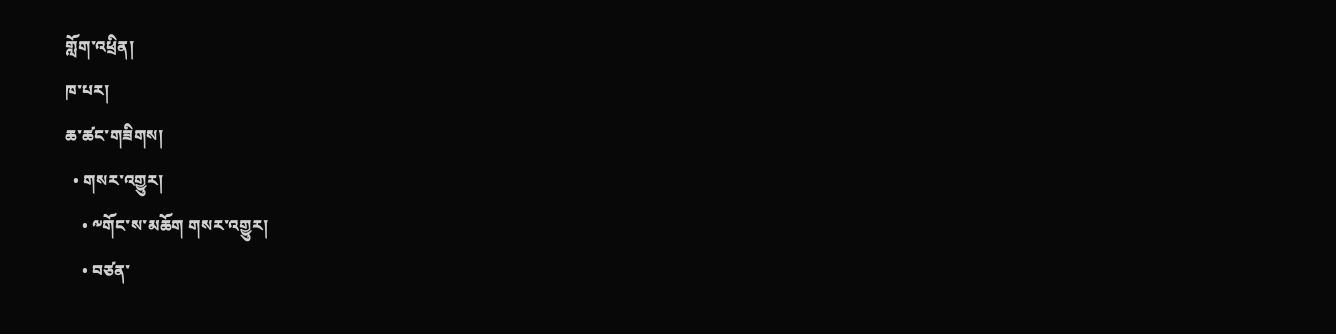གློག་འཕྲིན།
ཁ་པར།
ཆ་ཚང་གཟིགས།
  • གསར་འགྱུར།
    • ༸གོང་ས་མཆོག གསར་འགྱུར།
    • བཙན་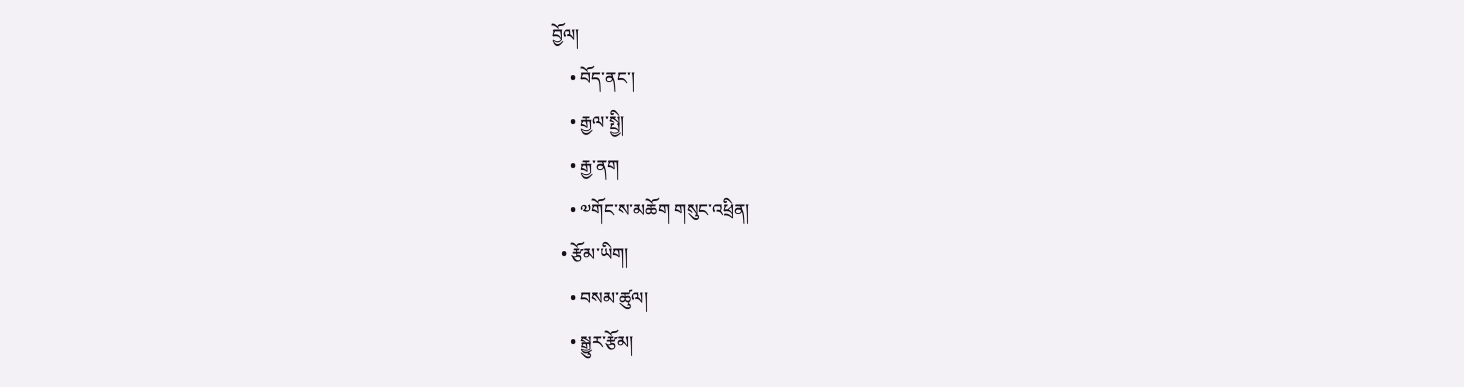བྱོལ།
    • བོད་ནང་།
    • རྒྱལ་སྤྱི།
    • རྒྱ་ནག
    • ༧གོང་ས་མཆོག གསུང་འཕྲིན།
  • རྩོམ་ཡིག།
    • བསམ་ཚུལ།
    • སྒྱུར་རྩོམ།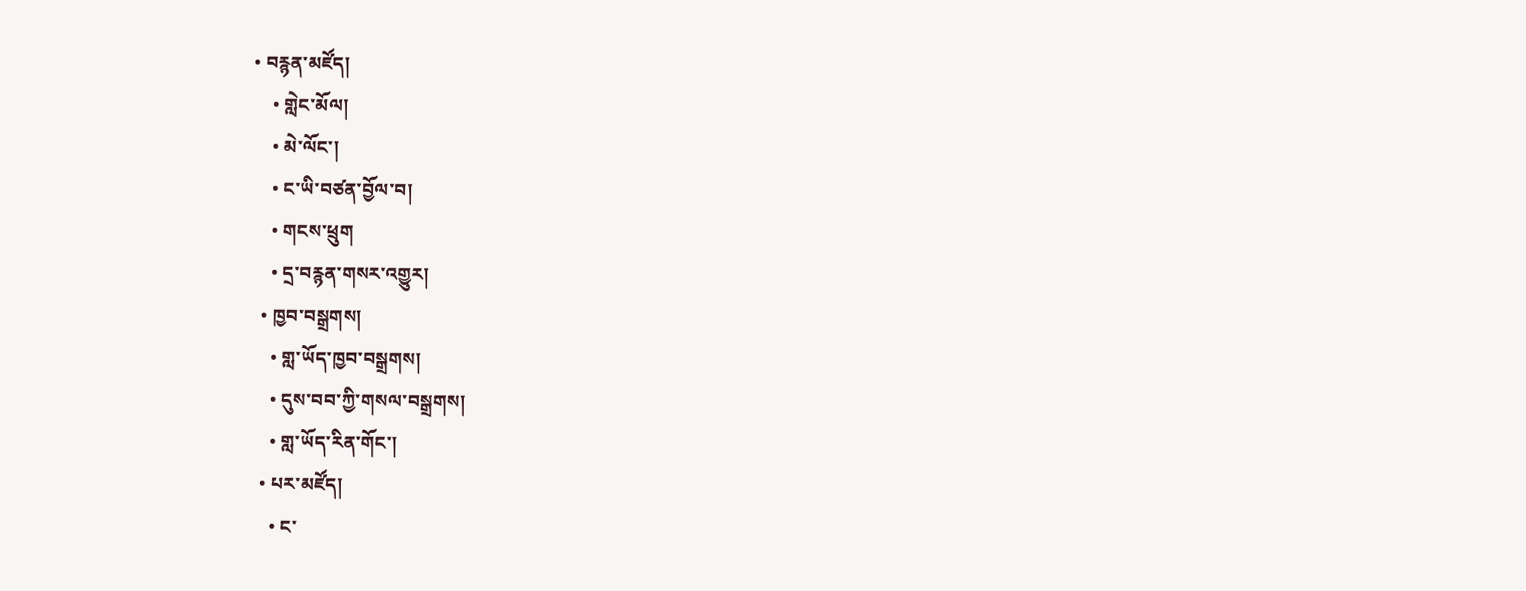• བརྙན་མཛོད།
    • གླེང་མོལ།
    • མེ་ལོང་།
    • ང་ཡི་བཙན་བྱོལ་བ།
    • གངས་ཕྲུག
    • དྲ་བརྙན་གསར་འགྱུར།
  • ཁྱབ་བསྒྲགས།
    • གླ་ཡོད་ཁྱབ་བསྒྲགས།
    • དུས་བབ་ཀྱི་གསལ་བསྒྲགས།
    • གླ་ཡོད་རིན་གོང་།
  • པར་མཛོད།
    • ང་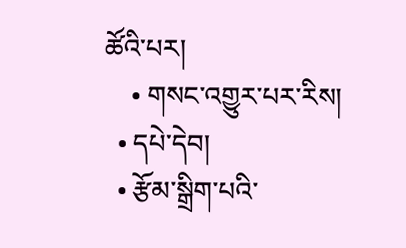ཚོའི་པར།
    • གསང་འགྱུར་པར་རིས།
  • དཔེ་དེབ།
  • རྩོམ་སྒྲིག་པའི་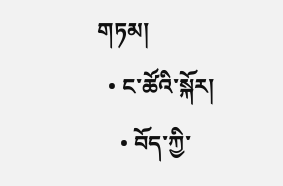གཏམ།
  • ང་ཚོའི་སྐོར།
    • བོད་ཀྱི་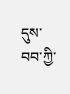དུས་བབ་ཀྱི་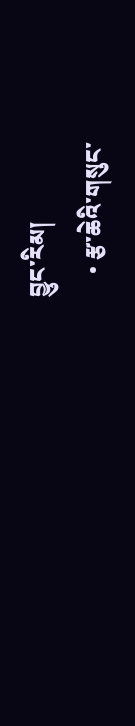བྱུང་རིམ།
    • རྩ་ཆེའི་གསུང་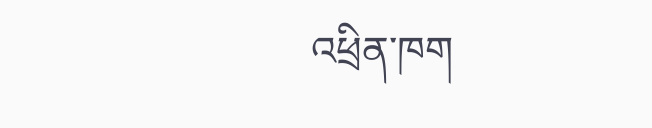འཕྲིན་ཁག